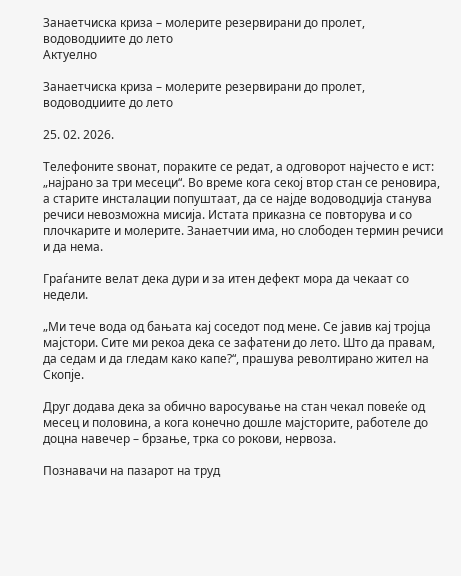Занаетчиска криза – молерите резервирани до пролет, водоводџиите до лето
Актуелно

Занаетчиска криза – молерите резервирани до пролет, водоводџиите до лето

25. 02. 2026.

Телефоните ѕвонат, пораките се редат, а одговорот најчесто е ист: „најрано за три месеци“. Во време кога секој втор стан се реновира, а старите инсталации попуштаат, да се најде водоводџија станува речиси невозможна мисија. Истата приказна се повторува и со плочкарите и молерите. Занаетчии има, но слободен термин речиси и да нема.

Граѓаните велат дека дури и за итен дефект мора да чекаат со недели.

„Ми тече вода од бањата кај соседот под мене. Се јавив кај тројца мајстори. Сите ми рекоа дека се зафатени до лето. Што да правам, да седам и да гледам како капе?“, прашува револтирано жител на Скопје.

Друг додава дека за обично варосување на стан чекал повеќе од месец и половина, а кога конечно дошле мајсторите, работеле до доцна навечер – брзање, трка со рокови, нервоза.

Познавачи на пазарот на труд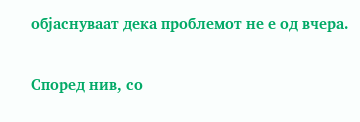објаснуваат дека проблемот не е од вчера.

Според нив, со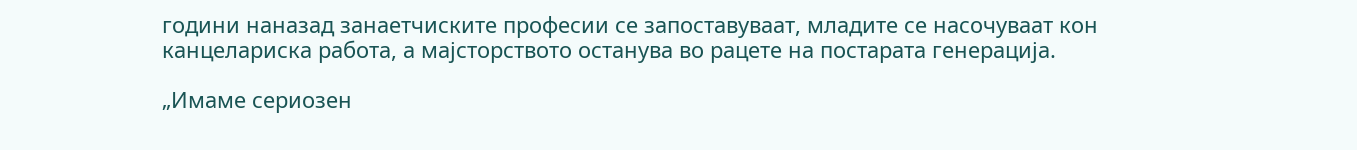години наназад занаетчиските професии се запоставуваат, младите се насочуваат кон канцелариска работа, а мајсторството останува во рацете на постарата генерација.

„Имаме сериозен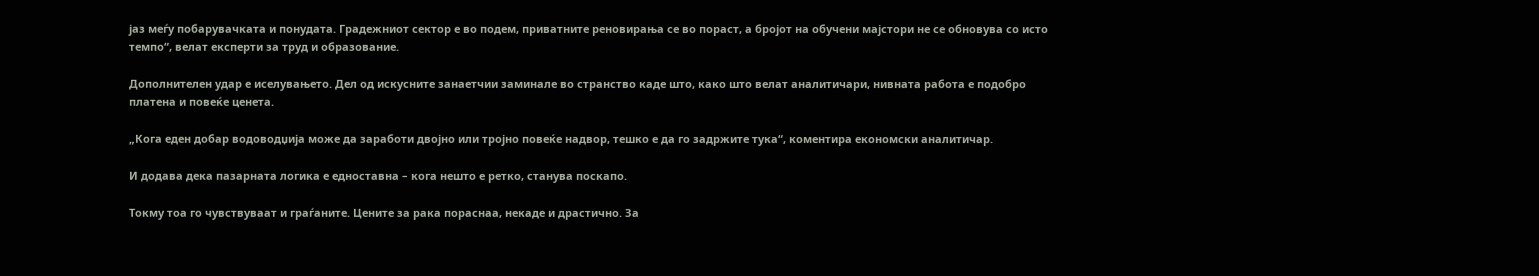јаз меѓу побарувачката и понудата. Градежниот сектор е во подем, приватните реновирања се во пораст, а бројот на обучени мајстори не се обновува со исто темпо“, велат експерти за труд и образование.

Дополнителен удар е иселувањето. Дел од искусните занаетчии заминале во странство каде што, како што велат аналитичари, нивната работа е подобро платена и повеќе ценета.

„Кога еден добар водоводџија може да заработи двојно или тројно повеќе надвор, тешко е да го задржите тука“, коментира економски аналитичар.

И додава дека пазарната логика е едноставна – кога нешто е ретко, станува поскапо.

Токму тоа го чувствуваат и граѓаните. Цените за рака пораснаа, некаде и драстично. За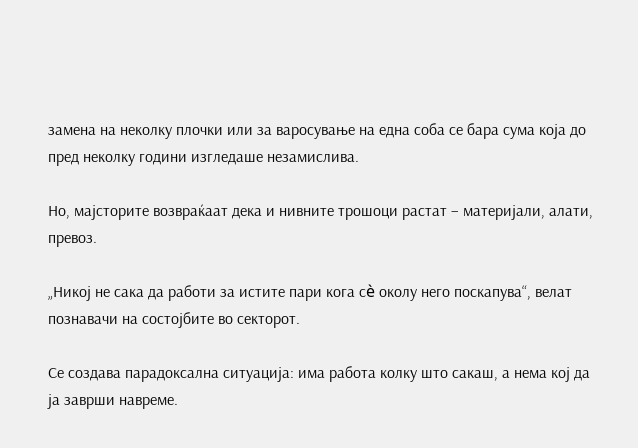замена на неколку плочки или за варосување на една соба се бара сума која до пред неколку години изгледаше незамислива.

Но, мајсторите возвраќаат дека и нивните трошоци растат – материјали, алати, превоз.

„Никој не сака да работи за истите пари кога сè околу него поскапува“, велат познавачи на состојбите во секторот.

Се создава парадоксална ситуација: има работа колку што сакаш, а нема кој да ја заврши навреме.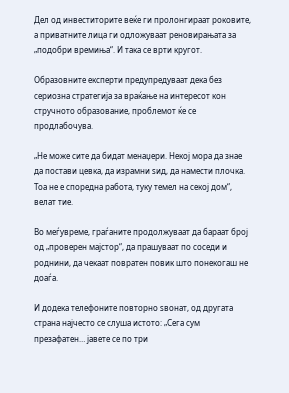Дел од инвеститорите веќе ги пролонгираат роковите, а приватните лица ги одложуваат реновирањата за „подобри времиња“. И така се врти кругот.

Образовните експерти предупредуваат дека без сериозна стратегија за враќање на интересот кон стручното образование, проблемот ќе се продлабочува.

„Не може сите да бидат менаџери. Некој мора да знае да постави цевка, да израмни ѕид, да намести плочка. Тоа не е споредна работа, туку темел на секој дом“, велат тие.

Во меѓувреме, граѓаните продолжуваат да бараат број од „проверен мајстор“, да прашуваат по соседи и роднини, да чекаат повратен повик што понекогаш не доаѓа.

И додека телефоните повторно ѕвонат, од другата страна најчесто се слуша истото: „Сега сум презафатен… јавете се по три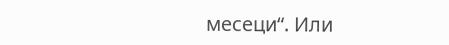месеци“. Или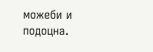можеби и подоцна.